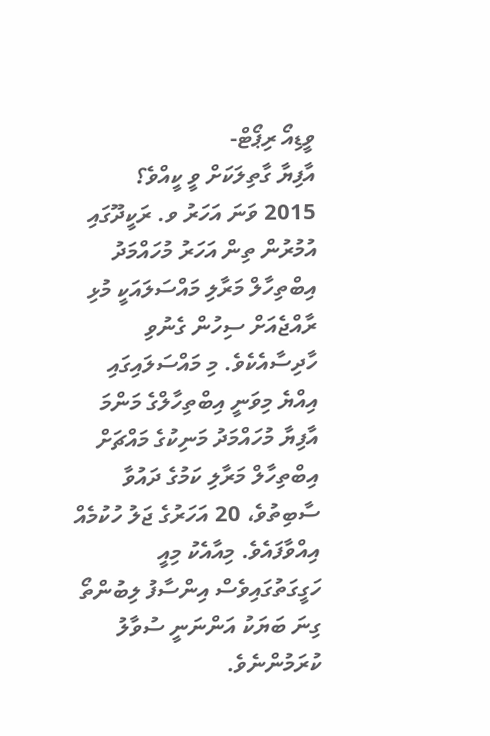ވީޑިއޯ ރިޕޯޓް-
އާފިޔާ ގާތިލަކަށް ވީ ކީއްވެ؟
2015 ވަނަ އަހަރު ވ. ރަކީދޫގައި އުމުރުން ތިން އަހަރު މުހައްމަދު އިބްތިހާލް މަރާލި މައްސަލައަކީ މުޅި ރާއްޖެއަށް ސިހުން ގެނުވި ހާދިސާއެކެވެ. މި މައްސަލައިގައި އިއްޔެ މިވަނީ އިބްތިހާލްގެ މަންމަ އާފިޔާ މުހައްމަދު މަނިކުގެ މައްޗަށް އިބްތިހާލް މަރާލި ކަމުގެ ދައުވާ ސާބިތުވެ، 20 އަހަރުގެ ޖަލު ހުކުމެއް އިއްވާފައެވެ. މިއާއެކު މިއީ ހަގީގަތުގައިވެސް އިންސާފު ލިބުންތޯ ގިނަ ބަޔަކު އަންނަނީ ސުވާލު ކުރަމުންނެވެ.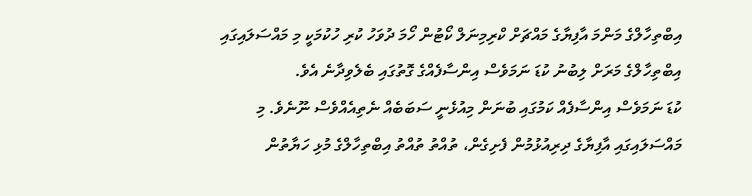އިބްތިހާލްގެ މަންމަ އާފިޔާގެ މައްޗަށް ކްރިމިނަލް ކޯޓުން ހޯމަ ދުވަހު ކުރި ހުކުމަކީ މި މައްސަލައިގައި އިބްތިހާލްގެ މަރަށް ލިބުނު ކުޑަ ނަމަވެސް އިންސާފެއްގެ ގޮތުގައި ބެލެވިދާނެ އެވެ.
ކުޑަ ނަމަވެސް އިންސާފެއް ކަމުގައި ބުނަން މިއުޅެނީ ސަބަބެއް ނެތިއެއްވެސް ނޫނެވެ. މި މައްސަލައިގައި އާފިޔާގެ ދިރިއުޅުމުން ފެށިގެން، ތުއްތު ތުއްތު އިބްތިހާލްގެ މުޅި ހަޔާތުން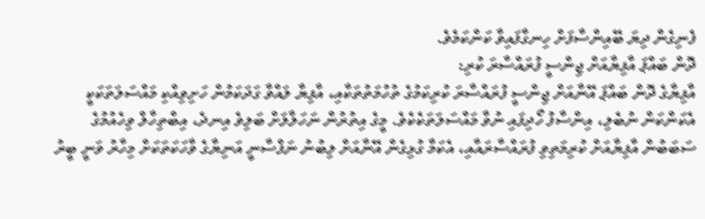ފެނިގެން ދިޔަ ބޭއިންސާފަށް ހިނގާފައިވާ ކަންކަމެވެ.
ދޮން ބައްޕަ އާފިޔާއަށް ޖިންސީ ފުރައްސާރަ ކުރި:
އާފިޔާގެ ދޮން ބައްޕަ އޭނާއަށް ޖިންސީ ފުރައްސާރަ ކުރިކަމުގެ ތުހުމަތުތަކާއި، އާފިޔާ ލައްވާ ގަދަކަމުން ހަށިވިއްކި މައްސަލަތަކަކީ އެކަންކަން ނުބެލި، އިންސާފު ހޯދިފައި ނުވާ މައްސަލަތަކެކެވެ. މީގެ އިތުރުން ނަހަލާލަށް ބަލިވެ އިނދެ، އިބްތިހާލް ވިހެއުމުގެ ސަބަބުން އާފިޔާއަށް ކުރިމަތިވި ފުރައްސާރައާއި، އެކަމާ ގުޅިގެން އޭނާއަށް ލިބުނު ނަފްސާނީ އަނިޔާގެ ވާހަކަތަކަށް މިހާރު ވަނީ ބީރު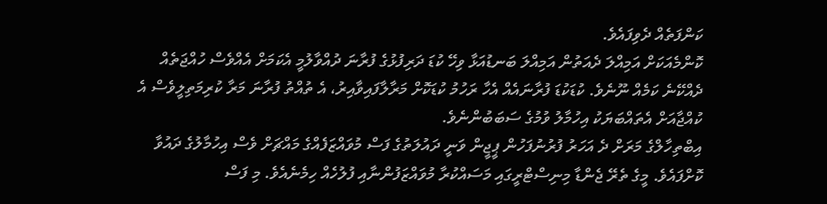ކަންފަތެއް ދެވިފައެވެ.
ކޮންމެއަކަށް އަމިއްލަ ދެއަތުން އަމިއްލަ ބަނޑުއަޅާ ވިހޭ ކުޑަ ދަރިފުޅުގެ ފުރާނަ ދުއްވާލުމީ އެކަމަށް އެއްވެސް ހުއްޖަތެއް ދެއްކޭނެ ކަމެއް ނޫނެވެ. ކުޑަކުޑަ ފުރާނައެއް އެހާ ރަހުމު ކުޑަކޮށް މަރާލާފައިވާއިރު، އެ ތުއްތު ފުރާނަ މަރާ ކުރިމަތިލީވެސް އެ ކުއްޖާއަށް އެތައްބަޔަކު އިހުމާލު ވުމުގެ ސަބަބުންނެވެ.
އިބްތިހާލްގެ މަރަށް ދެ އަހަރު ފުރުނުފަހުން ޕީޖީން ވަނީ ދައުލަތުގެ ފަސް މުވައްޒަފެއްގެ މައްޗަށް ވެސް އިހުމާލުގެ ދައުވާ ކޮށްފައެވެ. މީގެ ތެރޭ ޖެންޑާ މިނިސްޓްރީގައި މަސައްކުރާ މުވައްޒަފުންނާއި ފުލުހެއް ހިމެނެއެވެ. މި ފަސް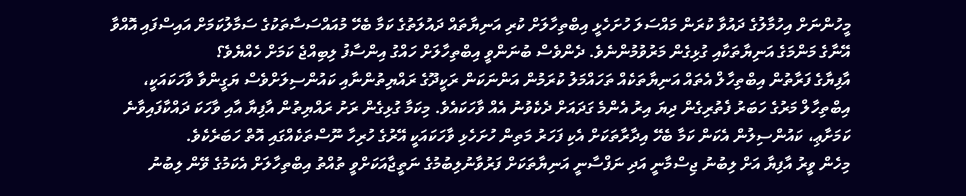މީހުންނަށް އިހުމާލުގެ ދައުވާ ކުރަން މައްސަލަ ހުށަހެޅީ އިބްތިހާލަށް ކުރި އަނިޔާތައް ދައުލަތުގެ ކަމާ ބެހޭ މުއައްސަސާތަކުގެ ސަމާލުކަމަށް އައިސްފައި އޮއްވާ އޭނާގެ މަންމަގެ އަނިޔާތަކާއި ގުޅިގެން މަރުވުމުންނެވެ. ދެންވެސް ބުނަންވީ އިބްތިހާލަށް ހައްގު އިންސާފު ލިބިއްޖެ ކަމަށް ހެއްޔެވެ؟
އާފިޔާގެ ފަރާތުން އިބްތިހާލް އެތައް އަނިޔާތަކެއް ތަހައްމަލު ކުރަމުން އަންނަކަން ރަކީދޫގެ ރައްޔިތުންނާއި ކައުންސިލަށްވެސް ޔަގީންވާ ވާހަކައަކީ، އިބްތިހާލް މަރުގެ ހަބަރު ފެތުރިގެން ދިޔަ އިރު އެންމެ ގަދައަށް ދެކެވުނު އެއް ވާހަކައެވެ. މިކަމާ ގުޅިގެން ރަށު ރައްޔިތުން އާފިޔާ އާއި ވާހަކަ ދައްކާފައިވާނެ ކަމަށާޢި، ކައުންސިލުން އެކަން ކަމާ ބެހޭ އިދާރާތަކަށް އެކި ފަހަރު މަތިން ހުށަހެޅި ވާހަކައަކީ އޭރުގެ ހުރިހާ ނޫސްތަކެއްގައި އޮތް ހަބަރެކެވެ.
މިހެން ވީރު އާފިޔާ އަށް ލިބުނު ޖިސްމާނީ އަދި ނަފްސާނީ އަނިޔާތަކަށް ފަރުވާނުލިބުމުގެ ނަތީޖާއަކަށްވީ ތުއްތު އިބްތިހާލަށް އެކަމުގެ ވޭން ލިބުނު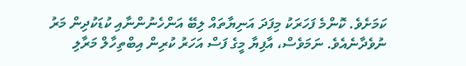ކަމަށެވެ. ކޮންމެ ފަހަރަކު މިފަދަ އަނިޔާތައް ލިބޭ އަންހެނުންނާއި ކުޑަކުދިން މަރު ނުވެދާނެއެވެ. ނަމަވެސް، އާފިޔާ މީގެ ފަސް އަހަރު ކުރިން އިބްތިހާލް މަރާލި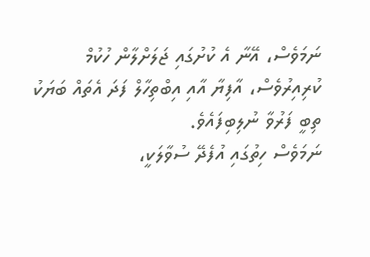ނަމަވެސް، އޭނާ އެ ކުށުގައި ޖަލަށްލާން ހުކުމް ކުރިއިރުވެސް، އާފިޔާ އާއި އިބްތިހާލް ފަދަ އެތައް ބަޔަކު ތިބީ ފަރުވާ ނުލިބިފައެވެ.
ނަމަވެސް ހިތުގައި އުފެދޭ ސުވާލަކީ،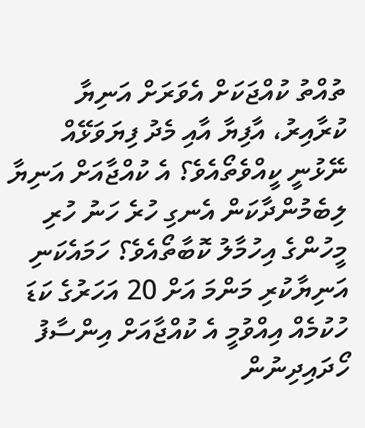ތުއްތު ކުއްޖަކަށް އެވަރަށް އަނިޔާ ކުރާއިރު، އާފިޔާ އާއި މެދު ފިޔަވަޅޭއް ނޭޅުނީ ކީއްވެތޯއެވެ؟ އެ ކުއްޖާއަށް އަނިޔާ ލިބެމުންދާކަން އެނގި ހުރެ ހަނު ހުރި މީހުންގެ އިހުމާލު ކޮބާތޯއެވެ؟ ހަމައެކަނި އަނިޔާކުރި މަންމަ އަށް 20 އަހަރުގެ ކަޑަ ހުކުމެއް އިއްވުމީ އެ ކުއްޖާއަށް އިންސާފު ހޯދައިދިނުން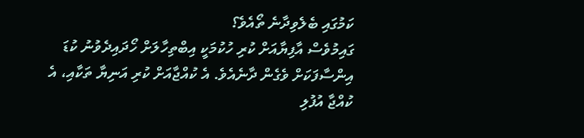ކަމުގައި ބެލެވިދާނެ ތޯއެވެ؟
ގައިމުވެސް އާފިޔާއަށް ކުރި ހުކުމަކީ އިބްތިހާލަށް ހޯދައިދެވުނު ކުޑަ އިންސާފަކަށް ވެގެން ދާނެއެވެ. އެ ކުއްޖާއަށް ކުރި އަނިޔާ ތަކާއި، އެ ކުއްޖާ އުފުލި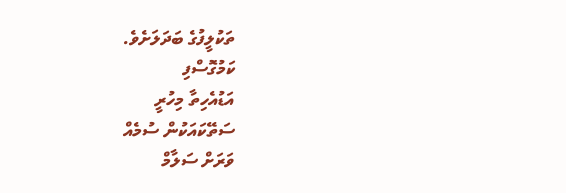ތަކުލީފުގެ ބަދަލަށެވެ.
ކަމުގޮސްފި
އަޑުއެހިތާ މިހުރީ
ސަތޭކައަކުން ސުމެއް
ވަރަށް ސަލާމް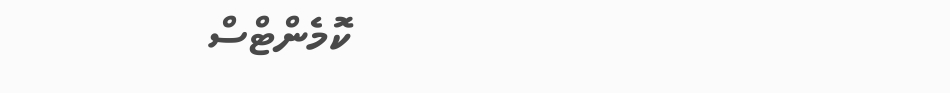ކޮމެންޓްސް